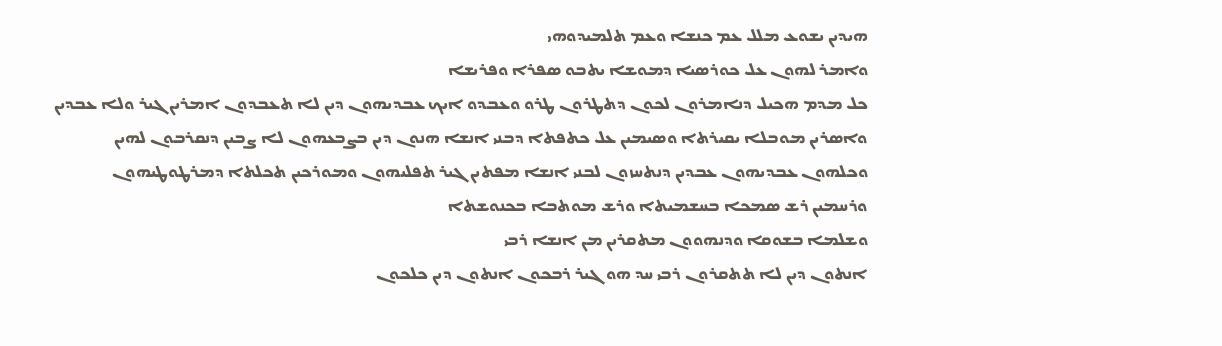ܗܝܕܝܢ ܝܫܘܥ ܡܠܠ ܥܡ ܟܢܫܐ ܘܥܡ ܬܠܡܝܕܘܗܝ
ܘܐܡܪ ܠܗܘܢ ܥܠ ܟܘܪܤܝܐ ܕܡܘܫܐ ܝܬܒܘ ܤܦܪܐ ܘܦܪܝܫܐ
ܟܠ ܡܕܡ ܗܟܝܠ ܕܢܐܡܪܘܢ ܠܟܘܢ ܕܬܛܪܘܢ ܛܪܘ ܘܥܒܕܘ ܐܝܟ ܥܒܕܝܗܘܢ ܕܝܢ ܠܐ ܬܥܒܕܘܢ ܐܡܪܝܢ ܓܝܪ ܘܠܐ ܥܒܕܝܢ
ܘܐܤܪܝܢ ܡܘܒܠܐ ܝܩܝܪܬܐ ܘܤܝܡܝܢ ܥܠ ܟܬܦܬܐ ܕܒܢܝ ܐܢܫܐ ܗܢܘܢ ܕܝܢ ܒܨܒܥܗܘܢ ܠܐ ܨܒܝܢ ܕܢܩܪܒܘܢ ܠܗܝܢ
ܘܟܠܗܘܢ ܥܒܕܝܗܘܢ ܥܒܕܝܢ ܕܢܬܚܙܘܢ ܠܒܢܝ ܐܢܫܐ ܡܦܬܝܢ ܓܝܪ ܬܦܠܝܗܘܢ ܘܡܘܪܟܝܢ ܬܟܠܬܐ ܕܡܪܛܘܛܝܗܘܢ
ܘܪܚܡܝܢ ܪܫ ܤܡܟܐ ܒܚܫܡܝܬܐ ܘܪܫ ܡܘܬܒܐ ܒܟܢܘܫܬܐ
ܘܫܠܡܐ ܒܫܘܩܐ ܘܕܢܗܘܘܢ ܡܬܩܪܝܢ ܡܢ ܐܢܫܐ ܪܒܝ
ܐܢܬܘܢ ܕܝܢ ܠܐ ܬܬܩܪܘܢ ܪܒܝ ܚܕ ܗܘ ܓܝܪ ܪܒܟܘܢ ܐܢܬܘܢ ܕܝܢ ܟܠܟܘܢ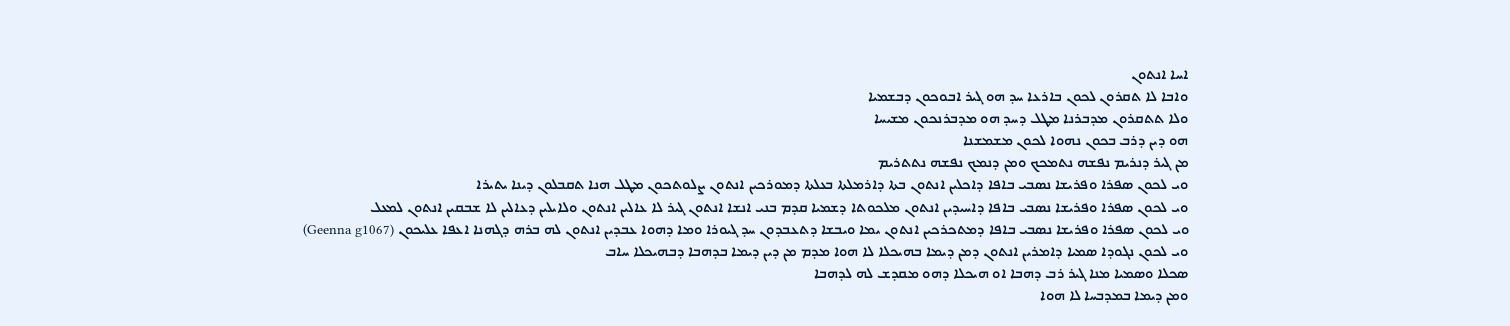ܐܚܐ ܐܢܬܘܢ
ܘܐܒܐ ܠܐ ܬܩܪܘܢ ܠܟܘܢ ܒܐܪܥܐ ܚܕ ܗܘ ܓܝܪ ܐܒܘܟܘܢ ܕܒܫܡܝܐ
ܘܠܐ ܬܬܩܪܘܢ ܡܕܒܪܢܐ ܡܛܠ ܕܚܕ ܗܘ ܡܕܒܪܢܟܘܢ ܡܫܝܚܐ
ܗܘ ܕܝܢ ܕܪܒ ܒܟܘܢ ܢܗܘܐ ܠܟܘܢ ܡܫܡܫܢܐ
ܡܢ ܓܝܪ ܕܢܪܝܡ ܢܦܫܗ ܢܬܡܟܟ ܘܡܢ ܕܢܡܟ ܢܦܫܗ ܢܬܬܪܝܡ
ܘܝ ܠܟܘܢ ܤܦܪܐ ܘܦܪܝܫܐ ܢܤܒܝ ܒܐܦܐ ܕܐܟܠܝܢ ܐܢܬܘܢ ܒܬܐ ܕܐܪܡܠܬܐ ܒܥܠܬܐ ܕܡܘܪܟܝܢ ܐܢܬܘܢ ܨܠܘܬܟܘܢ ܡܛܠ ܗܢܐ ܬܩܒܠܘܢ ܕܝܢܐ ܝܬܝܪܐ
ܘܝ ܠܟܘܢ ܤܦܪܐ ܘܦܪܝܫܐ ܢܤܒܝ ܒܐܦܐ ܕܐܚܝܕܝܢ ܐܢܬܘܢ ܡܠܟܘܬܐ ܕܫܡܝܐ ܩܕܡ ܒܢܝ ܐܢܫܐ ܐܢܬܘܢ ܓܝܪ ܠܐ ܥܐܠܝܢ ܐܢܬܘܢ ܘܠܐܝܠܝܢ ܕܥܐܠܝܢ ܠܐ ܫܒܩܝܢ ܐܢܬܘܢ ܠܡܥܠ
ܘܝ ܠܟܘܢ ܤܦܪܐ ܘܦܪܝܫܐ ܢܤܒܝ ܒܐܦܐ ܕܡܬܟܪܟܝܢ ܐܢܬܘܢ ܝܡܐ ܘܝܒܫܐ ܕܬܥܒܕܘܢ ܚܕ ܓܝܘܪܐ ܘܡܐ ܕܗܘܐ ܥܒܕܝܢ ܐܢܬܘܢ ܠܗ ܒܪܗ ܕܓܗܢܐ ܐܥܦܐ ܥܠܝܟܘܢ (Geenna g1067)
ܘܝ ܠܟܘܢ ܢܓܘܕܐ ܤܡܝܐ ܕܐܡܪܝܢ ܐܢܬܘܢ ܕܡܢ ܕܝܡܐ ܒܗܝܟܠܐ ܠܐ ܗܘܐ ܡܕܡ ܡܢ ܕܝܢ ܕܝܡܐ ܒܕܗܒܐ ܕܒܗܝܟܠܐ ܚܐܒ
ܤܟܠܐ ܘܤܡܝܐ ܡܢܐ ܓܝܪ ܪܒ ܕܗܒܐ ܐܘ ܗܝܟܠܐ ܕܗܘ ܡܩܕܫ ܠܗ ܠܕܗܒܐ
ܘܡܢ ܕܝܡܐ ܒܡܕܒܚܐ ܠܐ ܗܘܐ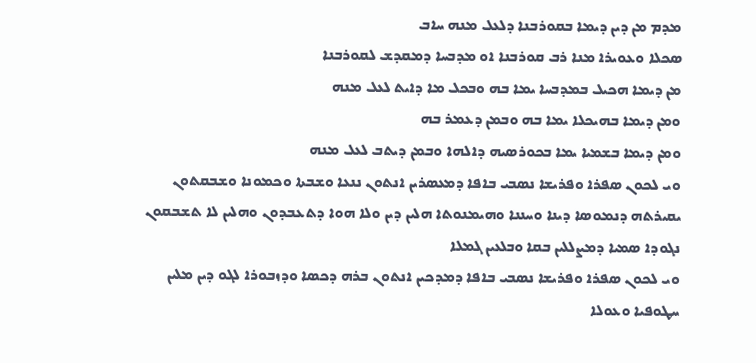ܡܕܡ ܡܢ ܕܝܢ ܕܝܡܐ ܒܩܘܪܒܢܐ ܕܠܥܠ ܡܢܗ ܚܐܒ
ܤܟܠܐ ܘܥܘܝܪܐ ܡܢܐ ܪܒ ܩܘܪܒܢܐ ܐܘ ܡܕܒܚܐ ܕܡܩܕܫ ܠܩܘܪܒܢܐ
ܡܢ ܕܝܡܐ ܗܟܝܠ ܒܡܕܒܚܐ ܝܡܐ ܒܗ ܘܒܟܠ ܡܐ ܕܐܝܬ ܠܥܠ ܡܢܗ
ܘܡܢ ܕܝܡܐ ܒܗܝܟܠܐ ܝܡܐ ܒܗ ܘܒܡܢ ܕܥܡܪ ܒܗ
ܘܡܢ ܕܝܡܐ ܒܫܡܝܐ ܝܡܐ ܒܟܘܪܤܝܗ ܕܐܠܗܐ ܘܒܡܢ ܕܝܬܒ ܠܥܠ ܡܢܗ
ܘܝ ܠܟܘܢ ܤܦܪܐ ܘܦܪܝܫܐ ܢܤܒܝ ܒܐܦܐ ܕܡܥܤܪܝܢ ܐܢܬܘܢ ܢܢܥܐ ܘܫܒܬܐ ܘܟܡܘܢܐ ܘܫܒܩܬܘܢ ܝܩܝܪܬܗ ܕܢܡܘܤܐ ܕܝܢܐ ܘܚܢܢܐ ܘܗܝܡܢܘܬܐ ܗܠܝܢ ܕܝܢ ܘܠܐ ܗܘܐ ܕܬܥܒܕܘܢ ܘܗܠܝܢ ܠܐ ܬܫܒܩܘܢ
ܢܓܘܕܐ ܤܡܝܐ ܕܡܨܠܠܝܢ ܒܩܐ ܘܒܠܥܝܢ ܓܡܠܐ
ܘܝ ܠܟܘܢ ܤܦܪܐ ܘܦܪܝܫܐ ܢܤܒܝ ܒܐܦܐ ܕܡܕܟܝܢ ܐܢܬܘܢ ܒܪܗ ܕܟܤܐ ܘܕܙܒܘܪܐ ܠܓܘ ܕܝܢ ܡܠܝܢ ܚܛܘܦܝܐ ܘܥܘܠܐ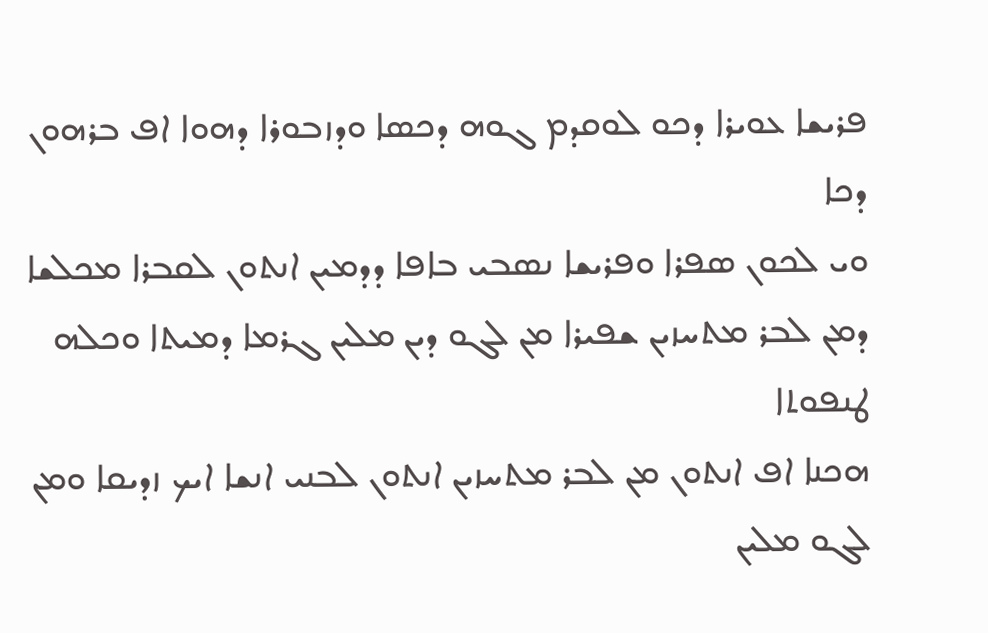ܦܪܝܫܐ ܥܘܝܪܐ ܕܟܘ ܠܘܩܕܡ ܓܘܗ ܕܟܤܐ ܘܕܙܒܘܪܐ ܕܗܘܐ ܐܦ ܒܪܗܘܢ ܕܟܐ
ܘܝ ܠܟܘܢ ܤܦܪܐ ܘܦܪܝܫܐ ܢܤܒܝ ܒܐܦܐ ܕܕܡܝܢ ܐܢܬܘܢ ܠܩܒܪܐ ܡܟܠܫܐ ܕܡܢ ܠܒܪ ܡܬܚܙܝܢ ܫܦܝܪܐ ܡܢ ܠܓܘ ܕܝܢ ܡܠܝܢ ܓܪܡܐ ܕܡܝܬܐ ܘܟܠܗ ܛܢܦܘܬܐ
ܗܟܢܐ ܐܦ ܐܢܬܘܢ ܡܢ ܠܒܪ ܡܬܚܙܝܢ ܐܢܬܘܢ ܠܒܢܝ ܐܢܫܐ ܐܝܟ ܙܕܝܩܐ ܘܡܢ ܠܓܘ ܡܠܝܢ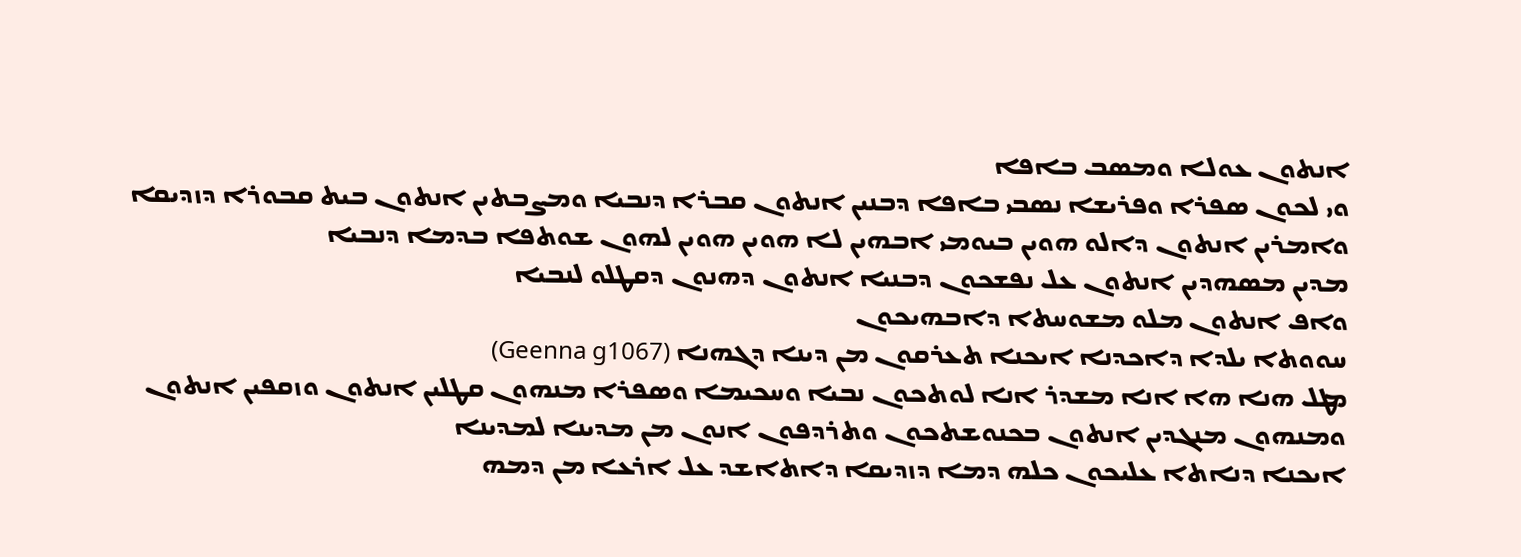ܐܢܬܘܢ ܥܘܠܐ ܘܡܤܒ ܒܐܦܐ
ܘܝ ܠܟܘܢ ܤܦܪܐ ܘܦܪܝܫܐ ܢܤܒܝ ܒܐܦܐ ܕܒܢܝܢ ܐܢܬܘܢ ܩܒܪܐ ܕܢܒܝܐ ܘܡܨܒܬܝܢ ܐܢܬܘܢ ܒܝܬ ܩܒܘܪܐ ܕܙܕܝܩܐ
ܘܐܡܪܝܢ ܐܢܬܘܢ ܕܐܠܘ ܗܘܝܢ ܒܝܘܡܝ ܐܒܗܝܢ ܠܐ ܗܘܝܢ ܗܘܝܢ ܠܗܘܢ ܫܘܬܦܐ ܒܕܡܐ ܕܢܒܝܐ
ܡܕܝܢ ܡܤܗܕܝܢ ܐܢܬܘܢ ܥܠ ܢܦܫܟܘܢ ܕܒܢܝܐ ܐܢܬܘܢ ܕܗܢܘܢ ܕܩܛܠܘ ܠܢܒܝܐ
ܘܐܦ ܐܢܬܘܢ ܡܠܘ ܡܫܘܚܬܐ ܕܐܒܗܝܟܘܢ
ܚܘܘܬܐ ܝܠܕܐ ܕܐܟܕܢܐ ܐܝܟܢܐ ܬܥܪܩܘܢ ܡܢ ܕܝܢܐ ܕܓܗܢܐ (Geenna g1067)
ܡܛܠ ܗܢܐ ܗܐ ܐܢܐ ܡܫܕܪ ܐܢܐ ܠܘܬܟܘܢ ܢܒܝܐ ܘܚܟܝܡܐ ܘܤܦܪܐ ܡܢܗܘܢ ܩܛܠܝܢ ܐܢܬܘܢ ܘܙܩܦܝܢ ܐܢܬܘܢ ܘܡܢܗܘܢ ܡܢܓܕܝܢ ܐܢܬܘܢ ܒܟܢܘܫܬܟܘܢ ܘܬܪܕܦܘܢ ܐܢܘܢ ܡܢ ܡܕܝܢܐ ܠܡܕܝܢܐ
ܐܝܟܢܐ ܕܢܐܬܐ ܥܠܝܟܘܢ ܟܠܗ ܕܡܐ ܕܙܕܝܩܐ ܕܐܬܐܫܕ ܥܠ ܐܪܥܐ ܡܢ ܕܡܗ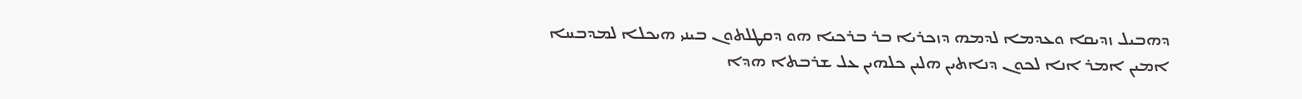ܕܗܒܝܠ ܙܕܝܩܐ ܘܥܕܡܐ ܠܕܡܗ ܕܙܟܪܝܐ ܒܪ ܒܪܟܝܐ ܗܘ ܕܩܛܠܬܘܢ ܒܝܢܝ ܗܝܟܠܐ ܠܡܕܒܚܐ
ܐܡܝܢ ܐܡܪ ܐܢܐ ܠܟܘܢ ܕܢܐܬܝܢ ܗܠܝܢ ܟܠܗܝܢ ܥܠ ܫܪܒܬܐ ܗܕܐ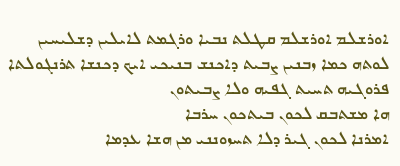ܐܘܪܫܠܡ ܐܘܪܫܠܡ ܩܛܠܬ ܢܒܝܐ ܘܪܓܡܬ ܠܐܝܠܝܢ ܕܫܠܝܚܝܢ ܠܘܬܗ ܟܡܐ ܙܒܢܝܢ ܨܒܝܬ ܕܐܟܢܫ ܒܢܝܟܝ ܐܝܟ ܕܟܢܫܐ ܬܪܢܓܘܠܬܐ ܦܪܘܓܝܗ ܬܚܝܬ ܓܦܝܗ ܘܠܐ ܨܒܝܬܘܢ
ܗܐ ܡܫܬܒܩ ܠܟܘܢ ܒܝܬܟܘܢ ܚܪܒܐ
ܐܡܪܢܐ ܠܟܘܢ ܓܝܪ ܕܠܐ ܬܚܙܘܢܢܝ ܡܢ ܗܫܐ ܥܕܡܐ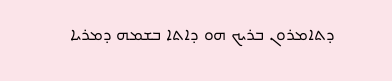ܕܬܐܡܪܘܢ ܒܪܝܟ ܗܘ ܕܐܬܐ ܒܫܡܗ ܕܡܪܝܐ